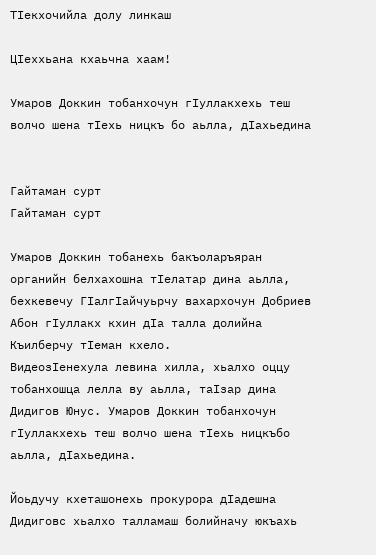ТIекхочийла долу линкаш

ЦIеххьана кхаьчна хаам!

Умаров Доккин тобанхочун гIуллакхехь теш волчо шена тIехь ницкъ бо аьлла, дIахьедина


Гайтаман сурт
Гайтаман сурт

Умаров Доккин тобанехь бакъоларъяран органийн белхахошна тIелатар дина аьлла, бехкевечу ГIалгIайчуьрчу вахархочун Добриев Абон гIуллакх кхин дIа талла долийна Къилберчу тIеман кхело.
ВидеозIенехула левина хилла, хьалхо оццу тобанхошца лелла ву аьлла, таIзар дина Дидигов Юнус. Умаров Доккин тобанхочун гIуллакхехь теш волчо шена тIехь ницкъбо аьлла, дIахьедина.

Йоьдучу кхеташонехь прокурора дIадешна Дидиговс хьалхо талламаш болийначу юкъахь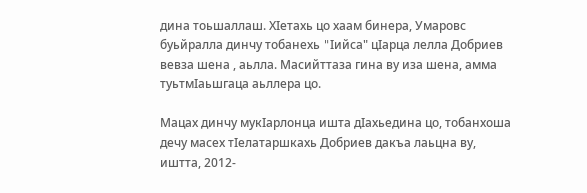дина тоьшаллаш. ХIетахь цо хаам бинера, Умаровс буьйралла динчу тобанехь "Iийса" цIарца лелла Добриев вевза шена , аьлла. Масийттаза гина ву иза шена, амма туьтмIаьшгаца аьллера цо.

Мацах динчу мукIарлонца ишта дIахьедина цо, тобанхоша дечу масех тIелатаршкахь Добриев дакъа лаьцна ву, иштта, 2012-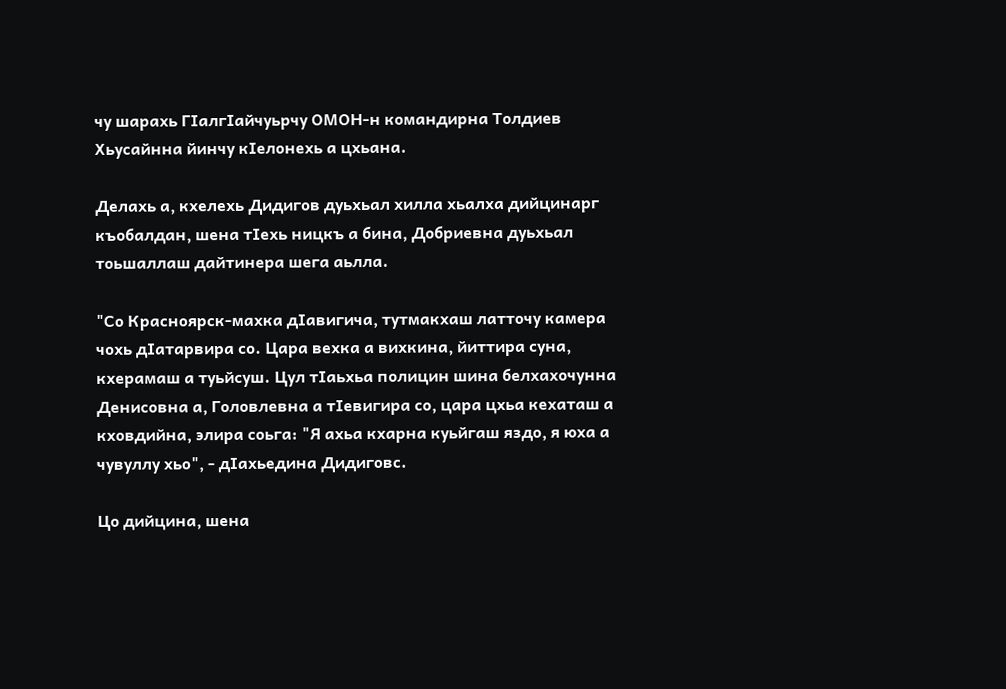чу шарахь ГIалгIайчуьрчу ОМОН-н командирна Толдиев Хьусайнна йинчу кIелонехь а цхьана.

Делахь а, кхелехь Дидигов дуьхьал хилла хьалха дийцинарг къобалдан, шена тIехь ницкъ а бина, Добриевна дуьхьал тоьшаллаш дайтинера шега аьлла.

"Со Красноярск-махка дIавигича, тутмакхаш латточу камера чохь дIатарвира со. Цара вехка а вихкина, йиттира суна, кхерамаш а туьйсуш. Цул тIаьхьа полицин шина белхахочунна Денисовна а, Головлевна а тIевигира со, цара цхьа кехаташ а кховдийна, элира соьга: "Я ахьа кхарна куьйгаш яздо, я юха а чувуллу хьо", - дIахьедина Дидиговс.

Цо дийцина, шена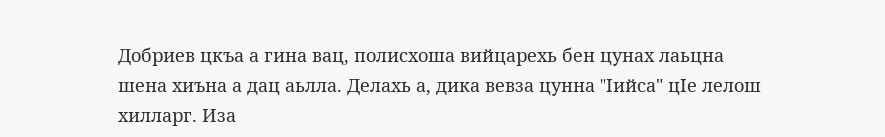Добриев цкъа а гина вац, полисхоша вийцарехь бен цунах лаьцна шена хиъна а дац аьлла. Делахь а, дика вевза цунна "Iийса" цIе лелош хилларг. Иза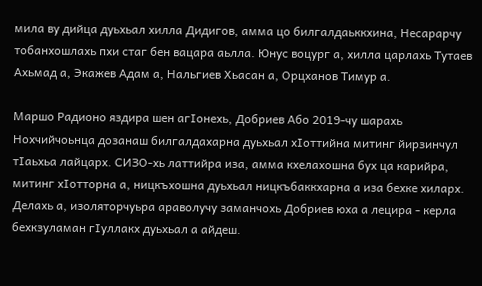мила ву дийца дуьхьал хилла Дидигов, амма цо билгалдаьккхина, Несарарчу тобанхошлахь пхи стаг бен вацара аьлла. Юнус воцург а, хилла царлахь Тутаев Ахьмад а, Экажев Адам а, Нальгиев Хьасан а, Орцханов Тимур а.

Маршо Радионо яздира шен агIонехь, Добриев Або 2019-чу шарахь Нохчийчоьнца дозанаш билгалдахарна дуьхьал хIоттийна митинг йирзинчул тIаьхьа лайцарх. СИЗО-хь латтийра иза, амма кхелахошна бух ца карийра, митинг хIотторна а, ницкъхошна дуьхьал ницкъбаккхарна а иза бехке хиларх. Делахь а, изоляторчуьра араволучу заманчохь Добриев юха а лецира - керла бехкзуламан гIуллакх дуьхьал а айдеш.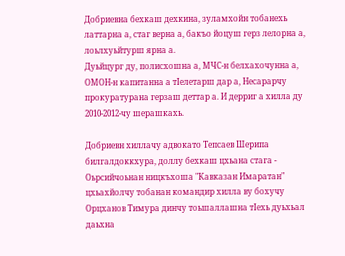Добриевна бехкаш дехкина, зуламхойн тобанехь латтарна а, стаг верна а, бакъо йоцуш герз лелорна а, лоьлхуьйтурш ярна а.
Дуьйцург ду, полисхошна а, МЧС-н белхахочунна а, ОМОН-н капитанна а тIелетарш дар а, Несарарчу прокуратурана герзаш деттар а. И дерриг а хилла ду 2010-2012-чу шерашкахь.

Добриевн хиллачу адвокато Тепсаев Шерипа билгалдоккхура, доллу бехкаш цхьана стага - Оьрсийчоьнан ницкъхоша "Кавказан Имаратан" цхьахйолчу тобанан командир хилла ву бохучу Орцханов Тимура динчу тоьшаллашна тIехь дуьхьал даьхна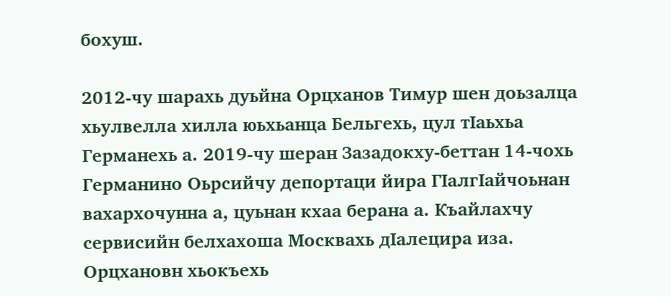бохуш.

2012-чу шарахь дуьйна Орцханов Тимур шен доьзалца хьулвелла хилла юьхьанца Бельгехь, цул тIаьхьа Германехь а. 2019-чу шеран Зазадокху-беттан 14-чохь Германино Оьрсийчу депортаци йира ГIалгIайчоьнан вахархочунна а, цуьнан кхаа берана а. Къайлахчу сервисийн белхахоша Москвахь дIалецира иза. Орцхановн хьокъехь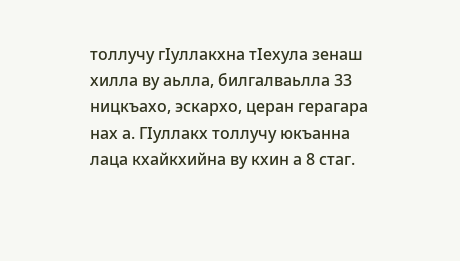толлучу гIуллакхна тIехула зенаш хилла ву аьлла, билгалваьлла 33 ницкъахо, эскархо, церан герагара нах а. ГIуллакх толлучу юкъанна лаца кхайкхийна ву кхин а 8 стаг.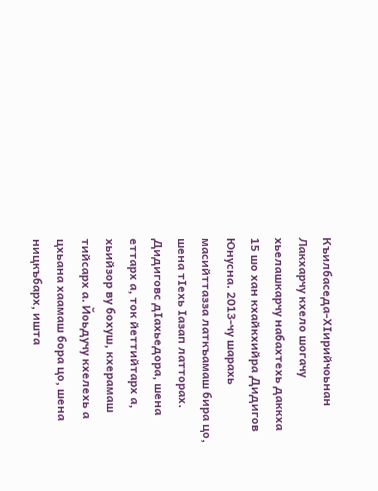Къилбаседа-ХIирийчоьнан Лакхарчу кхело шогачу хьелашкарчу набахтехь даккха 15 шо хан кхайкхийра Дидигов Юнусна. 2013-чу шарахь масийттазза латкъамаш бира цо, шена тIехь Iазап латторах. Дидиговс дIахьедора, шена еттарх а, ток йеттийтарх а, хьийзор ву бохуш, кхерамаш тийсарх а. Йоьдучу кхелехь а цхьана хаамаш бора цо, шена ницкъбарх, ишта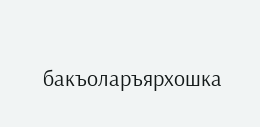бакъоларъярхошка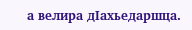а велира дIахьедаршца.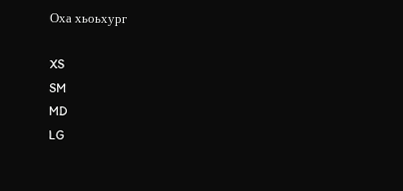Оха хьоьхург

XS
SM
MD
LG